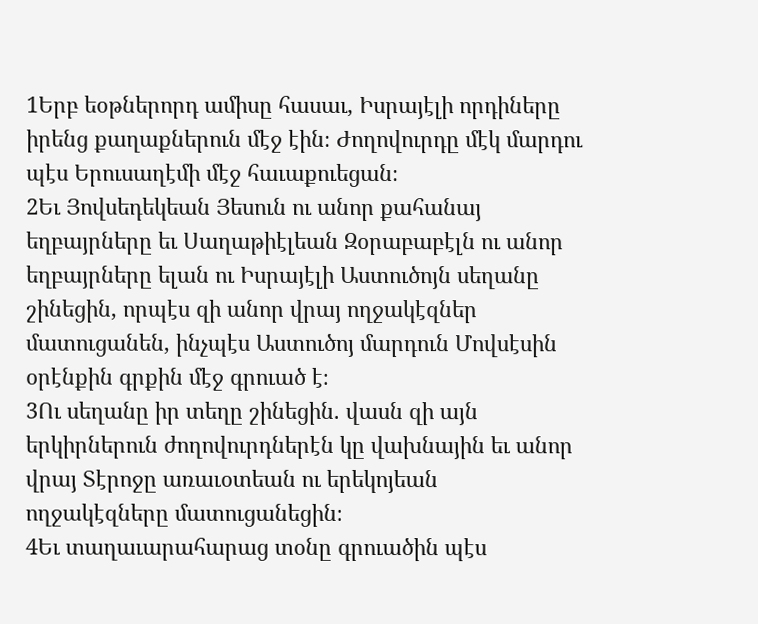1Երբ եօթներորդ ամիսը հասաւ, Իսրայէլի որդիները իրենց քաղաքներուն մէջ էին։ Ժողովուրդը մէկ մարդու պէս Երուսաղէմի մէջ հաւաքուեցան։
2Եւ Յովսեդեկեան Յեսուն ու անոր քահանայ եղբայրները եւ Սաղաթիէլեան Զօրաբաբէլն ու անոր եղբայրները ելան ու Իսրայէլի Աստուծոյն սեղանը շինեցին, որպէս զի անոր վրայ ողջակէզներ մատուցանեն, ինչպէս Աստուծոյ մարդուն Մովսէսին օրէնքին գրքին մէջ գրուած է։
3Ու սեղանը իր տեղը շինեցին. վասն զի այն երկիրներուն ժողովուրդներէն կը վախնային եւ անոր վրայ Տէրոջը առաւօտեան ու երեկոյեան ողջակէզները մատուցանեցին։
4Եւ տաղաւարահարաց տօնը գրուածին պէս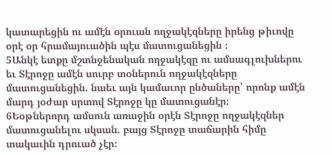կատարեցին ու ամէն օրուան ողջակէզները իրենց թիւովը օրէ օր հրամայուածին պէս մատուցանեցին ։
5Անկէ ետքը մշտնջենական ողջակէզը ու ամսագլուխներու եւ Տէրոջը ամէն սուրբ տօներուն ողջակէզները մատուցանեցին. նաեւ այն կամաւոր ընծաները՝ որոնք ամէն մարդ յօժար սրտով Տէրոջը կը մատուցանէր։
6Եօթներորդ ամսուն առաջին օրէն Տէրոջը ողջակէզներ մատուցանելու սկսան. բայց Տէրոջը տաճարին հիմը տակաւին դրուած չէր։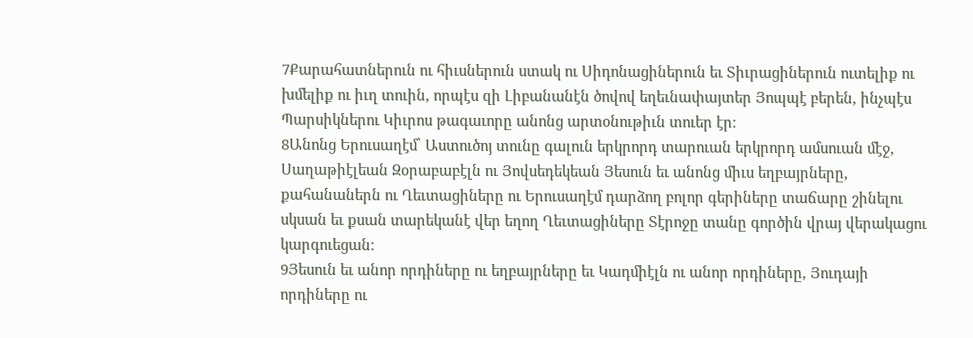7Քարահատներուն ու հիւսներուն ստակ ու Սիդոնացիներուն եւ Տիւրացիներուն ուտելիք ու խմելիք ու իւղ տուին, որպէս զի Լիբանանէն ծովով եղեւնափայտեր Յոպպէ բերեն, ինչպէս Պարսիկներու Կիւրոս թագաւորը անոնց արտօնութիւն տուեր էր։
8Անոնց Երուսաղէմ՝ Աստուծոյ տունը գալուն երկրորդ տարուան երկրորդ ամսուան մէջ, Սաղաթիէլեան Զօրաբաբէլն ու Յովսեդեկեան Յեսուն եւ անոնց միւս եղբայրները, քահանաներն ու Ղեւտացիները ու Երուսաղէմ դարձող բոլոր գերիները տաճարը շինելու սկսան եւ քսան տարեկանէ վեր եղող Ղեւտացիները Տէրոջը տանը գործին վրայ վերակացու կարգուեցան։
9Յեսուն եւ անոր որդիները ու եղբայրները եւ Կադմիէլն ու անոր որդիները, Յուդայի որդիները ու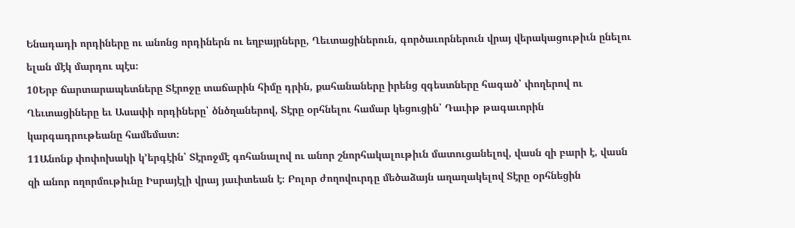Ենադադի որդիները ու անոնց որդիներն ու եղբայրները, Ղեւտացիներուն, գործաւորներուն վրայ վերակացութիւն ընելու ելան մէկ մարդու պէս։
10Երբ ճարտարապետները Տէրոջը տաճարին հիմը դրին, քահանաները իրենց զգեստները հագած՝ փողերով ու Ղեւտացիները եւ Ասափի որդիները՝ ծնծղաներով, Տէրը օրհնելու համար կեցուցին՝ Դաւիթ թագաւորին կարգադրութեանը համեմատ։
11Անոնք փոփոխակի կ’երգէին՝ Տէրոջմէ գոհանալով ու անոր շնորհակալութիւն մատուցանելով, վասն զի բարի է, վասն զի անոր ողորմութիւնը Իսրայէլի վրայ յաւիտեան է։ Բոլոր ժողովուրդը մեծաձայն աղաղակելով Տէրը օրհնեցին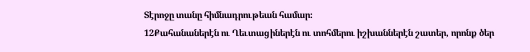Տէրոջը տանը հիմնադրութեան համար։
12Քահանաներէն ու Ղեւտացիներէն ու տոհմերու իշխաններէն շատեր, որոնք ծեր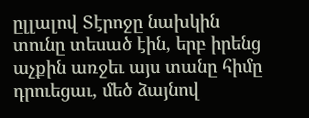ըլլալով Տէրոջը նախկին տունը տեսած էին, երբ իրենց աչքին առջեւ այս տանը հիմը դրուեցաւ, մեծ ձայնով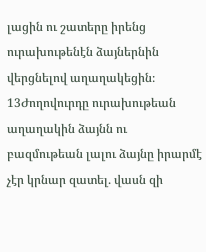լացին ու շատերը իրենց ուրախութենէն ձայներնին վերցնելով աղաղակեցին։
13Ժողովուրդը ուրախութեան աղաղակին ձայնն ու բազմութեան լալու ձայնը իրարմէ չէր կրնար զատել. վասն զի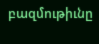բազմութիւնը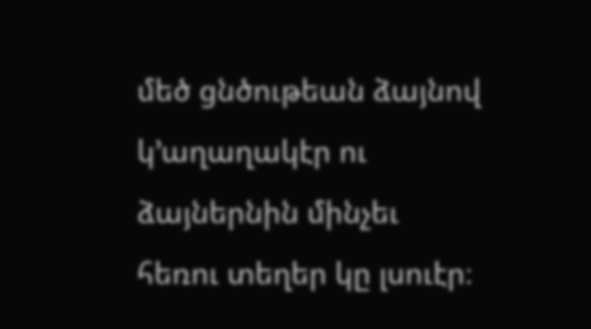մեծ ցնծութեան ձայնով կ’աղաղակէր ու ձայներնին մինչեւ հեռու տեղեր կը լսուէր։